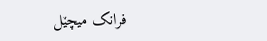فرانک میچێل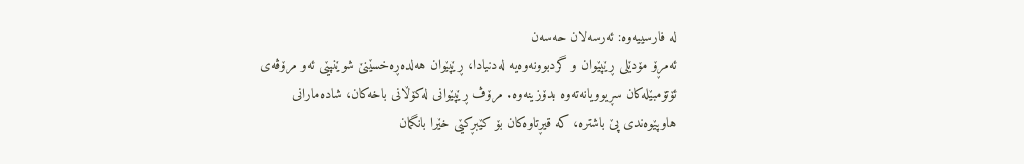لە فارسییەوە: ئەرسەلان حەسەن
ئەمڕۆ مۆدێلی ڕێپێوان و گردبوونەوەیە لەدنیادا، ڕێپێوان هەلدەڕەخسێنێ شوێنپێی ئەو مرۆڤەی ئۆتۆمبێلەکان سڕیوویانەتەوە بدۆزینەوە. مرۆڤ ڕێپێوانی لەکۆڵانی باخەکان، شادەمارانی هاوپێوەندی پێ باشترە، کە قیڕتاوەکان بۆ کێبڕکێی خێرا بانگمان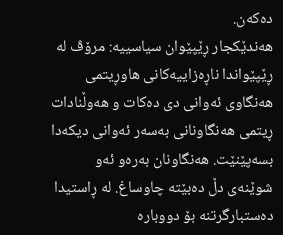دەکەن.
هەندێکجار ڕێپێوان سیاسییە: مرۆڤ لە ڕێپێواندا ناڕەزاییەکانی هاوڕیتمی هەنگاوی ئەوانی دی دەکات و هەوڵنادات ڕیتمی هەنگاونانی بەسەر ئەوانی دیکەدا بسەپێنێت. هەنگاونان بەرەو ئەو شوێنەی دڵ دەبێتە چاوساغ. لە ڕاستیدا دەستبارگرتنە بۆ دووبارە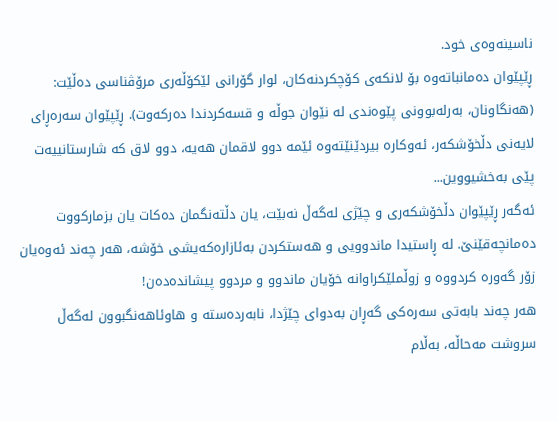ناسینەوەی خود.
ڕێپێوان دەمانباتەوە بۆ لانکەی کۆچکردنەکان، لوار گۆرانی لێکۆڵەری مرۆڤناسی دەڵێت: (هەنگاونان، بەرلەبوونی پێوەندی لە نێوان جوڵە و قسەکردندا دەرکەوت). ڕێپێوان سەرەڕای لایەنی دڵخۆشکەر، ئەوکارە بیردێنێتەوە ئێمە دوو لاقمان هەیە، دوو لاق کە شارستانییەت پێی بەخشیووین...
ئەگەر ڕێپێوان دڵخۆشکەری و چێژی لەگەڵ نەبێت، یان دڵتەنگمان دەکات یان بزمارکووت دەمانچەقێنێ. لە ڕاستیدا ماندوویی و هەستکردن بەئازارەکەیشی خۆشە، هەر چەند ئەوەیان زۆر گەورە کردووە و زوڵملێکراوانە خۆیان ماندوو و مردوو پیشاندەدەن!
هەر چەند بابەتی سەرەکی گەڕان بەدوای چێژدا، نابەردەستە و هاوئاهەنگبوون لەگەڵ سروشت مەحاڵە، بەڵام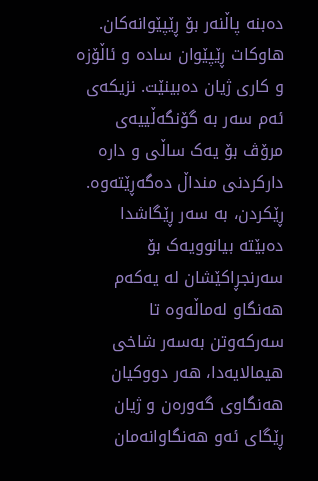دەبنە پاڵنەر بۆ ڕێپێوانەکان. هاوکات ڕێپێوان سادە و ئاڵۆزە و کاری ژیان دەبینێت. نزیکەی ئەم سەر بە گۆنگەڵییەی مرۆڤ بۆ یەک ساڵی و دارە دارکردنی منداڵ دەگەڕێتەوە. ڕێکردن، بە سەر ڕێگاشدا دەبێتە بیانوویەک بۆ سەرنجڕاکێشان لە یەکەم هەنگاو لەماڵەوە تا سەرکەوتن بەسەر شاخی هیمالایەدا، هەر دووکیان هەنگاوی گەورەن و ژیان ڕێگای ئەو هەنگاوانەمان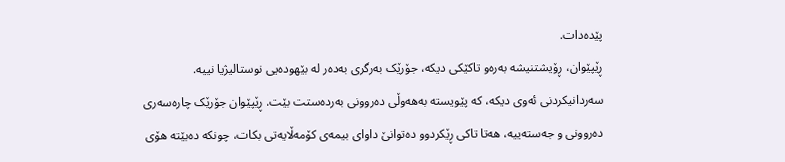پێدەدات.
ڕێپێوان، ڕۆیشتنیشە بەرەو تاکێکی دیکە، جۆرێک بەرگری بەدەر لە بێهودەیی نوستالیژیا نییە. سەردانیکردنی ئەوی دیکە، کە پێویستە بەهەوڵی دەروونی بەردەستت بێت. ڕێپێوان جۆرێک چارەسەری دەروونی و جەستەییە، هەتا تاکی ڕێکردوو دەتوانێ داوای بیمەی کۆمەڵایەتی بکات، چونکە دەبێتە هۆی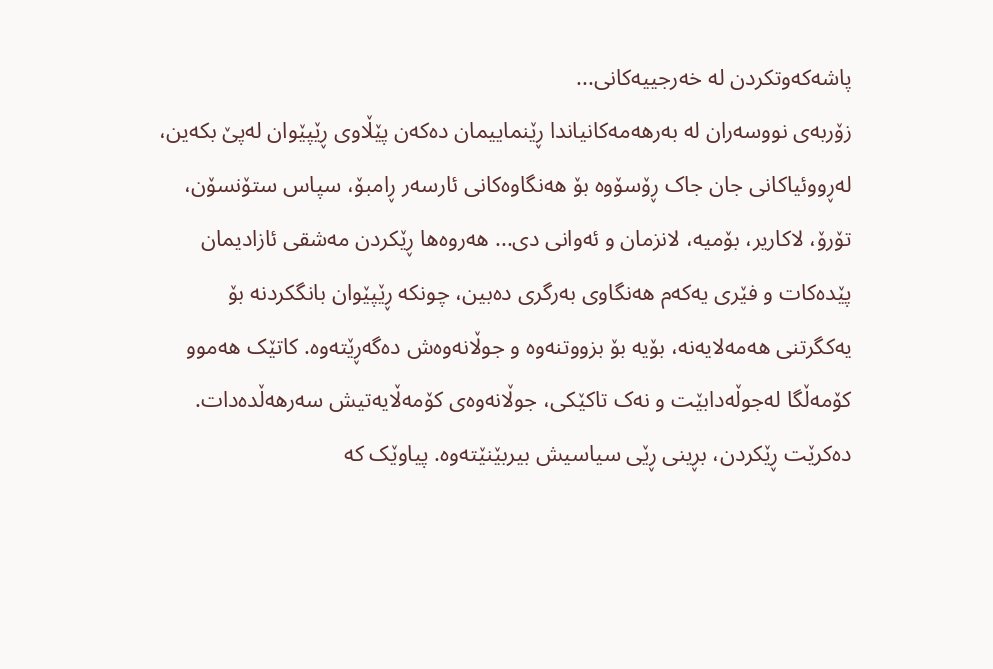پاشەکەوتکردن لە خەرجییەکانی...
زۆربەی نووسەران لە بەرهەمەکانیاندا ڕێنماییمان دەکەن پێڵاوی ڕێپێوان لەپێ بکەین، لەڕووئیاکانی جان جاک ڕۆسۆوە بۆ هەنگاوەکانی ئارسەر ڕامبۆ، سپاس ستۆنسۆن، تۆرۆ، لاکاریر، بۆمیە، لانزمان و ئەوانی دی... هەروەها ڕێکردن مەشقی ئازادیمان پێدەکات و فێری یەکەم هەنگاوی بەرگری دەبین، چونکە ڕێپێوان بانگکردنە بۆ یەکگرتنی هەمەلایەنە، بۆیە بۆ بزووتنەوە و جوڵانەوەش دەگەڕێتەوە. کاتێک هەموو کۆمەڵگا لەجوڵەدابێت و نەک تاکێکی، جوڵانەوەی کۆمەڵایەتیش سەرهەڵدەدات. دەکرێت ڕێکردن، بڕینی ڕێی سیاسیش بیربێنێتەوە. پیاوێک کە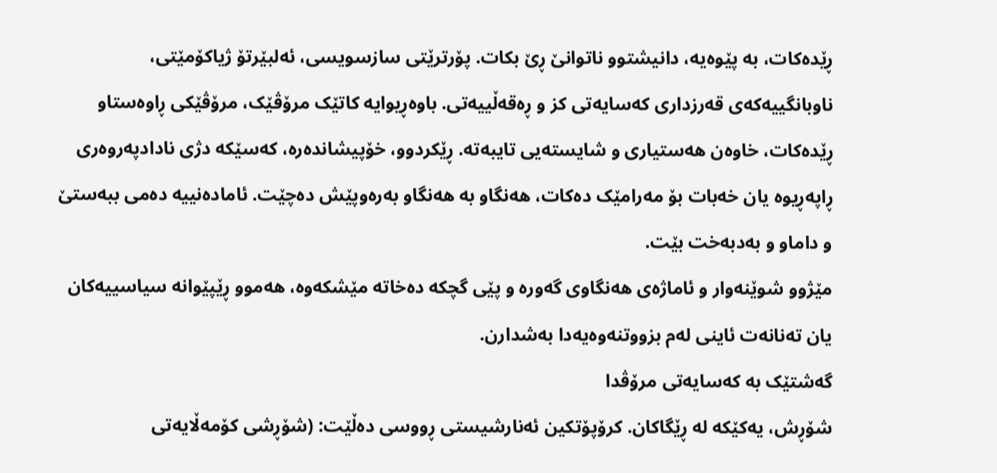ڕێدەکات، بە پێوەیە، دانیشتوو ناتوانێ ڕێ بکات. پۆرترێتی سازسویسی، ئەلبێرتۆ ژیاکۆمێتی، ناوبانگییەکەی قەرزداری کەسایەتی کز و ڕەقەڵییەتی. باوەڕیوایە کاتێک مرۆڤێک، مرۆڤێکی ڕاوەستاو ڕێدەکات، خاوەن هەستیاری و شایستەیی تایبەتە. ڕێکردوو، خۆپیشاندەرە، کەسێکە دژی نادادپەروەری ڕاپەڕیوە یان خەبات بۆ مەرامێک دەکات، هەنگاو بە هەنگاو بەرەوپێش دەچێت. ئامادەنییە دەمی ببەستێ و داماو و بەدبەخت بێت.
مێژوو شوێنەوار و ئاماژەی هەنگاوی گەورە و پێی گچکە دەخاتە مێشکەوە، هەموو ڕێپێوانە سیاسییەکان یان تەنانەت ئاینی لەم بزووتنەوەیەدا بەشدارن.
گەشتێک بە کەسایەتی مرۆڤدا
شۆڕش، یەکێکە لە ڕێگاکان. کرۆپۆتکین ئەنارشیستی ڕووسی دەڵێت: (شۆڕشی کۆمەڵایەتی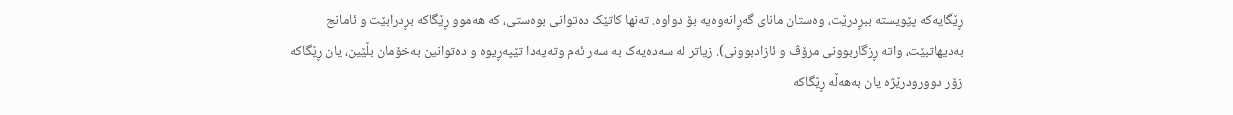ڕێگایەکە پێویستە ببڕدرێت، وەستان مانای گەڕانەوەیە بۆ دواوە. تەنها کاتێک دەتوانی بوەستی، کە هەموو ڕێگاکە بڕدرابێت و ئامانج بەدیهاتبێت، واتە ڕزگاربوونی مرۆڤ و ئازادبوونی). زیاتر لە سەدەیەک بە سەر ئەم وتەیەدا تێپەڕیوە و دەتوانین بەخۆمان بڵێین، یان ڕێگاکە زۆر دوورودرێژە یان بەهەڵە ڕێگاکە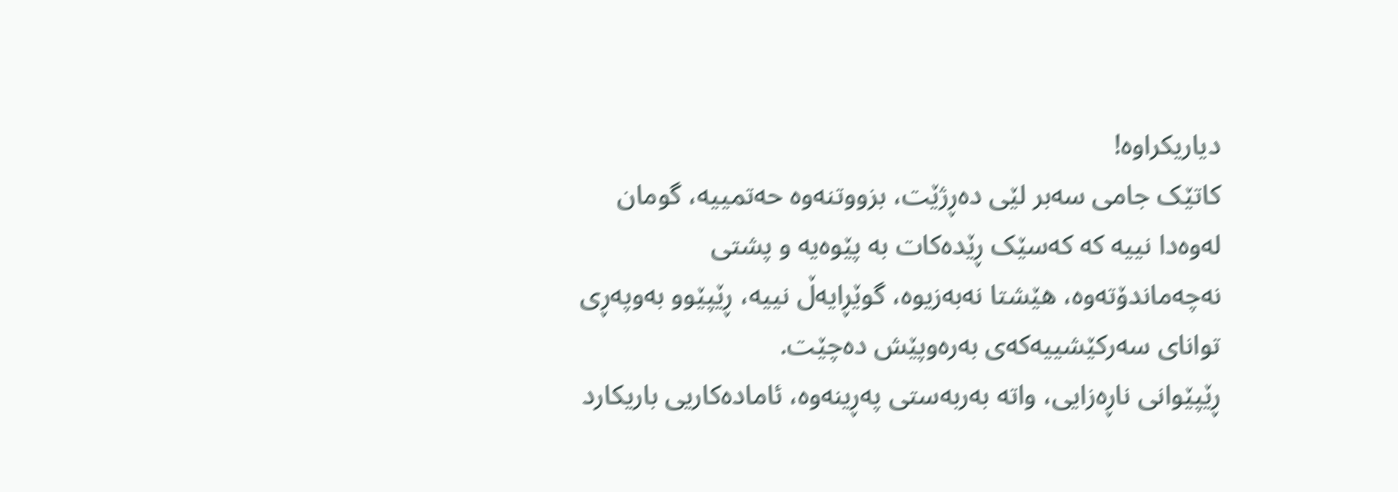دیاریکراوە!
کاتێک جامی سەبر لێی دەڕژێت، بزووتنەوە حەتمییە، گومان لەوەدا نییە کە کەسێک ڕێدەکات بە پێوەیە و پشتی نەچەماندۆتەوە، هێشتا نەبەزیوە، گوێڕایەڵ نییە، ڕێپێوو بەوپەڕی توانای سەرکێشییەکەی بەرەوپێش دەچێت.
ڕێپێوانی ناڕەزایی، واتە بەربەستی پەڕینەوە، ئامادەکاریی باریکارد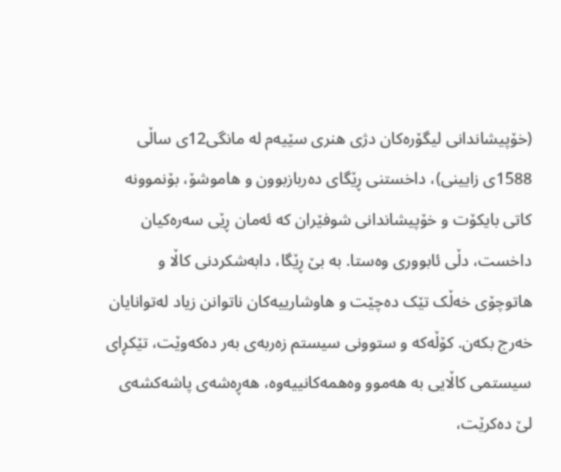(خۆپیشاندانی لیگۆرەکان دژی هنری سێیەم لە مانگی12ی ساڵی 1588ی زایینی)، داخستنی ڕێگای دەربازبوون و هاموشۆ، بۆنموونە کاتی بایکۆت و خۆپیشاندانی شوفێران کە ئەمان ڕێی سەرەکیان داخست، دڵی ئابووری وەستا. بە بێ ڕێگا، دابەشکردنی کاڵا و هاتوچۆی خەڵک تێک دەچێت و هاوشارییەکان ناتوانن زیاد لەتوانایان خەرج بکەن. کۆڵەکە و ستوونی سیستم زەربەی بەر دەکەوێت، تێکڕای سیستمی کاڵایی بە هەموو وەهمەکانییەوە، هەڕەشەی پاشەکشەی لێ دەکرێت،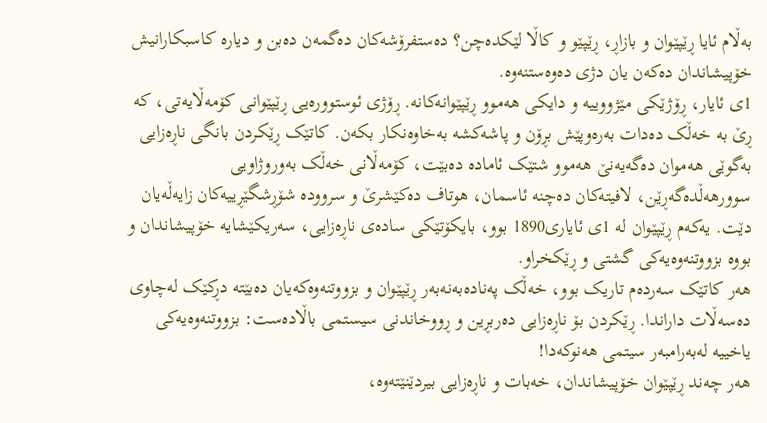بەڵام ئایا ڕێپێوان و بازاڕ، ڕێپێو و کاڵا لێکدەچن؟ دەستفرۆشەکان دەگمەن دەبن و دیارە کاسبکارانیش خۆپیشاندان دەکەن یان دژی دەوەستنەوە.
1ی ئایار، ڕۆژێکی مێژووییە و دایکی هەموو ڕێپێوانەکانە. ڕۆژی ئوستوورەیی ڕێپێوانی کۆمەڵایەتی، کە ڕێ بە خەڵک دەدات بەرەوپێش بڕۆن و پاشەکشە بەخاوەنکار بکەن. کاتێک ڕێکردن بانگی ناڕەزایی بەگوێی هەموان دەگەیەنێ هەموو شتێک ئامادە دەبێت، کۆمەڵانی خەڵک بەوروژاویی سوورهەڵدەگەڕێن، لافیتەکان دەچنە ئاسمان، هوتاف دەکێشرێ و سروودە شۆڕشگێڕییەکان زایەڵەیان دێت. یەکەم ڕێپێوان لە 1ی ئایاری1890 بوو، بایکۆتێکی سادەی ناڕەزایی، سەریکێشایە خۆپیشاندان و بووە بزووتنەوەیەکی گشتی و ڕێکخراو.
هەر کاتێک سەردەم تاریک بوو، خەڵک پەنادەبەنەبەر ڕێپێوان و بزووتنەوەکەیان دەبێتە دڕکێک لەچاوی دەسەڵات داراندا. ڕێکردن بۆ ناڕەزایی دەربڕین و ڕووخاندنی سیستمی باڵادەست: بزووتنەوەیەکی یاخییە لەبەرامبەر سیتمی هەنوکەدا!
هەر چەند ڕێپێوان خۆپیشاندان، خەبات و ناڕەزایی بیردێنێتەوە،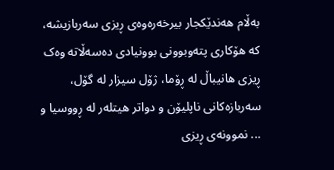بەڵام هەندێکجار بیرخەرەوەی ڕیزی سەربازیشە، کە هۆکاری پتەوبوونی بوونیادی دەسەڵاتە وەک ڕیزی هانیباڵ لە ڕۆما، ژۆل سیزار لە گۆل، سەربازەکانی ناپلیۆن و دواتر هیتلەر لە ڕووسیا و ... نموونەی ڕیزی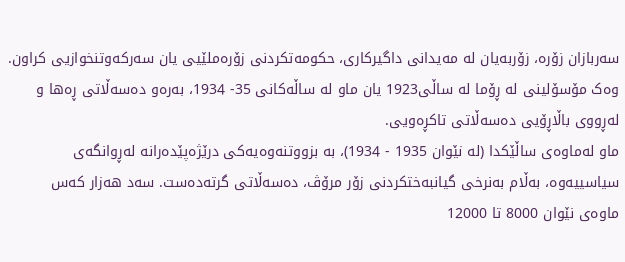سەربازان زۆرە، زۆربەیان لە مەیدانی داگیرکاری، حکومەتکردنی زۆرەملێیی یان سەرکەوتنخوازیی کراون. وەک مۆسۆلینی لە ڕۆما لە ساڵی1923 یان ماو لە ساڵەکانی 35- 1934، بەرەو دەسەڵاتی ڕەها و لەڕووی باڵاڕۆیی دەسەڵاتی تاکڕەویی.
ماو لەماوەی ساڵێکدا (لە نێوان 1935 - 1934)، بە بزووتنەوەیەکی درێژەپێدەرانە لەڕوانگەی سیاسییەوە، بەڵام بەنرخی گیانبەختکردنی زۆر مرۆڤ، دەسەڵاتی گرتەدەست. سەد هەزار کەس ماوەی نێوان 8000 تا 12000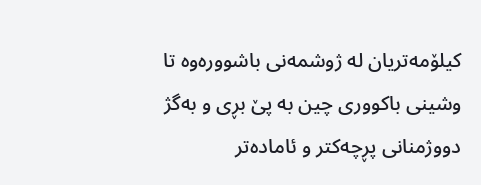کیلۆمەتریان لە ژوشمەنی باشوورەوە تا وشینی باکووری چین بە پێ بڕی و بەگژ دووژمنانی پڕچەکتر و ئامادەتر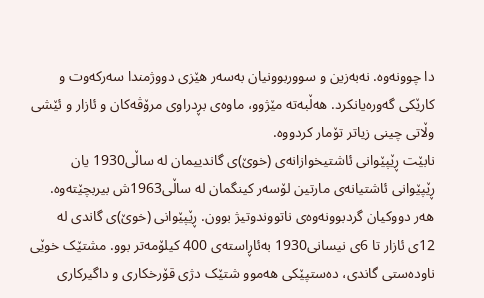دا چوونەوە. نەبەزین و سووربوونیان بەسەر هێزی دووژمندا سەرکەوت و کارێکی گەورەیانکرد. هەڵبەتە مێژوو، ماوەی بڕدراوی مرۆڤەکان و ئازار و ئێشی وڵاتی چینی زیاتر تۆمار کردووە.
نابێت ڕێپێوانی ئاشتیخوازانەی (خوێ)ی گاندییمان لە ساڵی1930 یان ڕێپێوانی ئاشتیانەی مارتین لۆسەر کینگمان لە ساڵی1963ش بیربچێتەوە. هەر دووکیان گردبوونەوەی ناتووندوتیژ بوون. ڕێپێوانی (خوێ)ی گاندی لە 12ی ئازار تا 6ی نیسانی1930 بەئاڕاستەی 400 کیلۆمەتر بوو. مشتێک خوێی ناودەستی گاندی، دەستپێکی هەموو شتێک دژی قۆرخکاری و داگیرکاری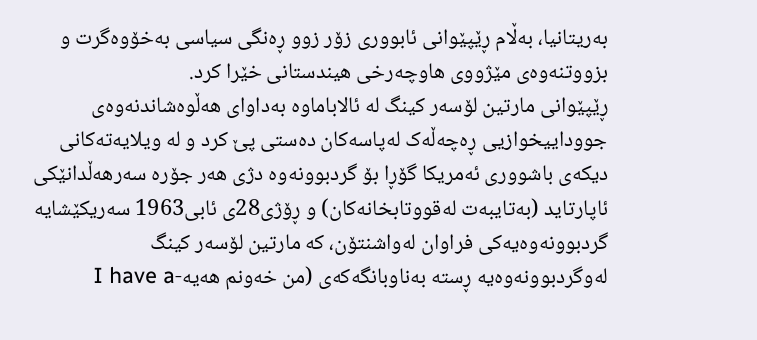بەریتانیا، بەڵام ڕێپێوانی ئابووری زۆر زوو ڕەنگی سیاسی بەخۆوەگرت و بزووتنەوەی مێژووی هاوچەرخی هیندستانی خێرا کرد.
ڕێپێوانی مارتین لۆسەر کینگ لە ئالاباماوە بەداوای هەڵوەشاندنەوەی جووداییخوازیی ڕەچەڵەک لەپاسەکان دەستی پێ کرد و لە ویلایەتەکانی دیکەی باشووری ئەمریکا گۆڕا بۆ گردبوونەوە دژی هەر جۆرە سەرهەڵدانێکی ئاپارتاید (بەتایبەت لەقووتابخانەکان) و ڕۆژی28ی ئابی1963 سەریکێشایە گردبوونەوەیەکی فراوان لەواشنتۆن، کە مارتین لۆسەر کینگ لەوگردبوونەوەیە ڕستە بەناوبانگەکەی (من خەونم هەیە-I have a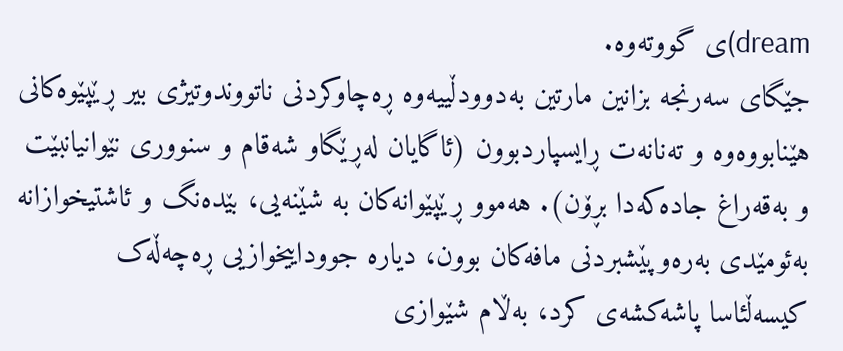dream)ی گووتەوە.
جێگای سەرنجە بزانین مارتین بەدوودڵییەوە ڕەچاوکردنی ناتووندوتیژی بیر ڕێپێوەکانی هێنابووەوە و تەنانەت ڕایسپاردبوون (ئاگایان لەڕێگاو شەقام و سنووری نێوانیانبێت و بەقەراغ جادەکەدا بڕۆن). هەموو ڕێپێوانەکان بە شێنەیی، بێدەنگ و ئاشتیخوازانە بەئومێدی بەرەوپێشبردنی مافەکان بوون، دیارە جووداییخوازیی ڕەچەڵەک کیسەڵئاسا پاشەکشەی کرد، بەڵام شێوازی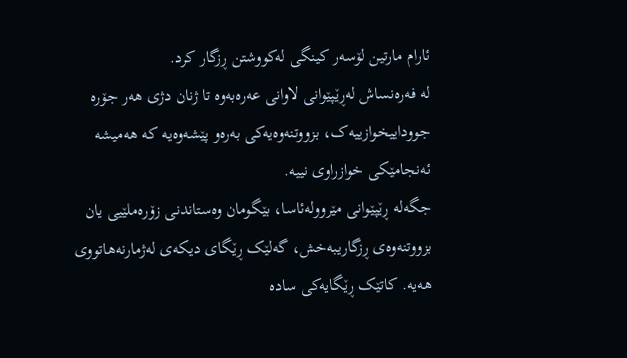ئارام مارتین لۆسەر کینگی لەکووشتن ڕزگار کرد.
لە فەرەنساش لەڕێپێوانی لاوانی عەرەبەوە تا ژنان دژی هەر جۆرە جووداییخوازییەک، بزووتنەوەیەکی بەرەو پێشەوەیە کە هەمیشە ئەنجامێکی خوازراوی نییە.
جگەلە ڕێپێوانی مێروولەئاسا، بێگومان وەستاندنی زۆرەملێیی یان بزووتنەوەی ڕزگاریبەخش، گەلێک ڕێگای دیکەی لەژمارنەهاتووی هەیە. کاتێک ڕێگایەکی سادە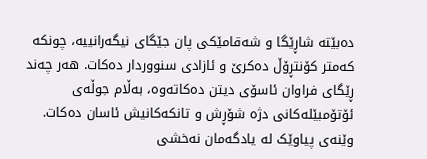دەبێتە شاڕێگا و شەقامێکی پان جێگای نیگەرانییە، چونکە کەمتر کۆنتڕۆڵ دەکرێ و ئازادی سنووردار دەکات. هەر چەند ڕێگای فراوان ئاسۆی دیتن دەکاتەوە، بەڵام جوڵەی ئۆتۆمبێلەکانی دژە شۆڕش و تانکەکانیش ئاسان دەکات. وێنەی پیاوێک لە یادگەمان نەخشی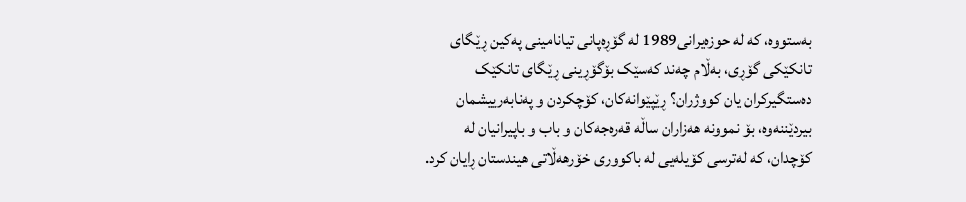بەستووە، کە لە حوزەیرانی1989 لە گۆڕەپانی تیانامینی پەکین ڕێگای تانکێکی گۆڕی، بەڵام چەند کەسێک بۆگۆڕینی ڕێگای تانکێک دەستگیرکران یان کووژران؟ ڕێپێوانەکان، کۆچکردن و پەنابەرییشمان بیردێننەوە، بۆ نموونە هەزاران ساڵە قەرەجەکان و باب و باپیرانیان لە کۆچدان، کە لەترسی کۆیلەیی لە باکووری خۆرهەڵاتی هیندستان ڕایان کرد.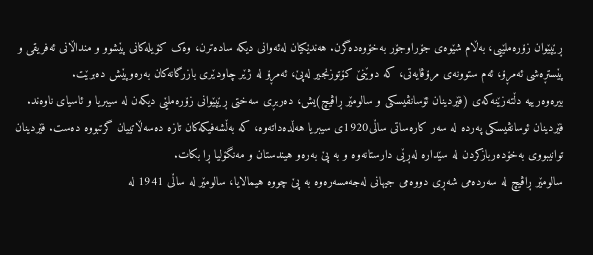ڕێپێوان زۆرەملێیی، بەڵام شێوەی جۆراوجۆر بەخۆوەدەگرن. هەندێکیان لەئەوانی دیکە سادەترن، وەک کۆیلەکانی پێشوو و منداڵانی ئەفریقی و پێستڕەشی ئەمڕۆ، ئەم ستوونەی مرۆڤایەتی، کە دوێنێ کۆتوزنجیر لەپێ، ئەمڕۆ لە ژێر چاودێری بازرگانەکان بەرەوپێش دەبرێت.
بیرەوەرییە دڵتەزێنەکەی (فێردینان ئۆسانڤیسکی و سالومێر ڕاڤیچ)یش، دەربڕی سەختی ڕێپێوانی زۆرەملێی دیکەن لە سیبریا و ئاسیای ناوەند.
فێردینان ئوسانڤیسکی پەردە لە سەر کارەساتی ساڵی1920ی سیبریا هەڵدەداتەوە، کە بەڵشەفیکەکان تازە دەسەڵاتییان گرتبووە دەست. فێردینان توانیبووی بەخۆدەربازکردن لە سێدارە لەڕێی دارستانەوە و بە پێ بەرەو هیندستان و مەنگۆلیا ڕا بکات.
سالومێر ڕاڤیچ لە سەردەمی شەڕی دووەمی جیهانی لەجەمسەرەوە بە پێ چووە هیمالایا، سالومێر لە ساڵی 1941 لە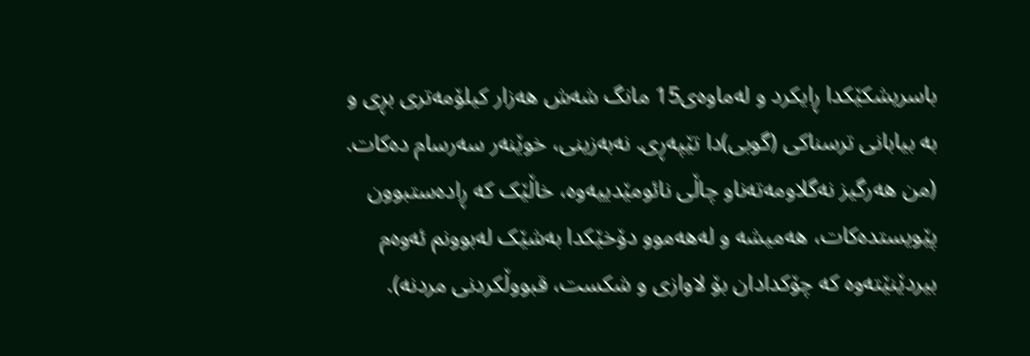باسریشکێکدا ڕایکرد و لەماوەی15 مانگ شەش هەزار کیلۆمەتری بڕی و بە بیابانی ترسناکی (گوبی)دا تێپەڕی. نەبەزینی، خوێنەر سەرسام دەکات. (من هەرگیز نەگلاومەتەناو چاڵی نائومێدییەوە، خاڵێک کە ڕادەستبوون پێویستدەکات، هەمیشە و لەهەموو دۆخێکدا بەشێک لەبوونم ئەوەم بیردێنێتەوە کە چۆکدادان بۆ لاوازی و شکست، قبووڵکردنی مردنە).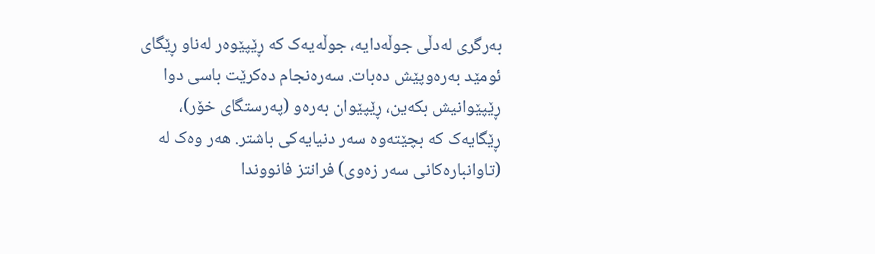بەرگری لەدڵی جوڵەدایە، جوڵەیەک کە ڕێپێوەر لەناو ڕێگای ئومێد بەرەوپێش دەبات. سەرەنجام دەکرێت باسی دوا ڕێپێوانیش بکەین، ڕێپێوان بەرەو (پەرستگای خۆر)، ڕێگایەک کە بچێتەوە سەر دنیایەکی باشتر. هەر وەک لە (تاوانبارەکانی سەر زەوی) فرانتز فانووندا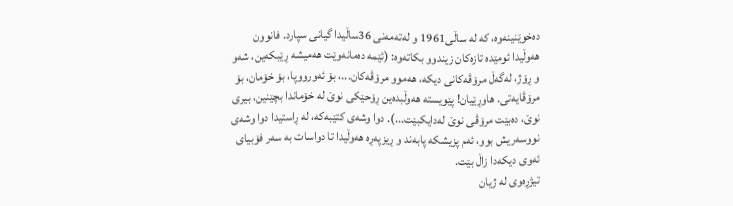دەخوێنینەوە، کە لە ساڵی1961 و لەتەمەنی 36ساڵیدا گیانی سپارد. فانوون هەوڵیدا ئومێدە تازەکان زیندوو بکاتەوە: (ئێمە دەمانەوێت هەمیشە ڕێبکەین، شەو و ڕۆژ، لەگەڵ مرۆڤەکانی دیکە، هەموو مرۆڤەکان...، بۆ ئەورووپا، بۆ خۆمان، بۆ مرۆڤایەتی. هاوڕێیان! پێویستە هەوڵبدەین ڕۆحێکی نوێ لە خۆماندا بچێنین، بیری نوێ، دەبێت مرۆڤی نوێ لەدایکبێت...). دوا وشەی کتێبەکە، لە ڕاستیدا دوا وشەی نووسەریش بوو، ئەم پزیشکە پابەند و ڕیزپەڕە هەوڵیدا تا دواسات بە سەر فۆبیای ئەوی دیکەدا زاڵ بێت.
تیژڕەوی لە ژیان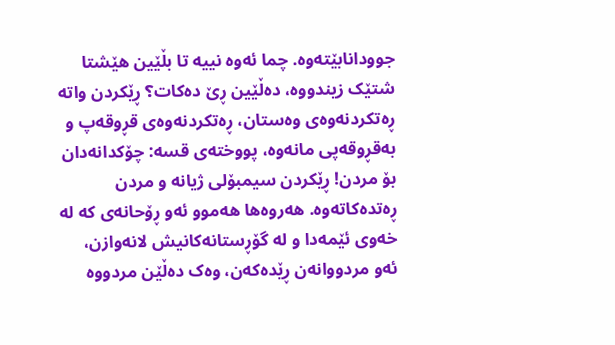جوودانابێتەوە. چما ئەوە نییە تا بڵێین هێشتا شتێک زیندووە، دەڵێین ڕێ دەکات؟ ڕێکردن واتە ڕەتکردنەوەی وەستان، ڕەتکردنەوەی قڕوقەپ و بەقڕوقەپی مانەوە، پووختەی قسە: چۆکدانەدان بۆ مردن! ڕێکردن سیمبۆلی ژیانە و مردن ڕەتدەکاتەوە. هەروەها هەموو ئەو ڕۆحانەی کە لە خەوی ئێمەدا و لە گۆڕستانەکانیش لانەوازن، ئەو مردووانەن ڕێدەکەن، وەک دەڵێن مردووە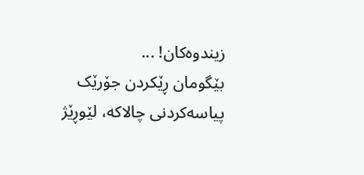زیندوەکان! ...
بێگومان ڕێکردن جۆرێک پیاسەکردنی چالاکە، لێوڕێژ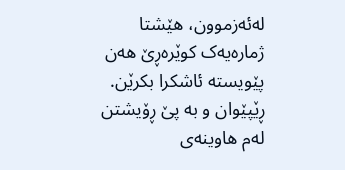لەئەزموون، هێشتا ژمارەیەک کوێرەڕێ هەن پێویستە ئاشکرا بکرێن. ڕێپێوان و بە پێ ڕۆیشتن لەم هاوینەی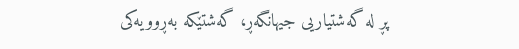پڕ لە گەشتیاریی جیهانگەڕ، گەشتێکە بەڕوویەکی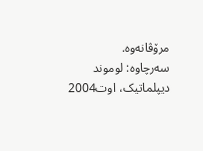مرۆڤانەوە.
سەرچاوە: لوموند دیپلماتیک، اوت2004